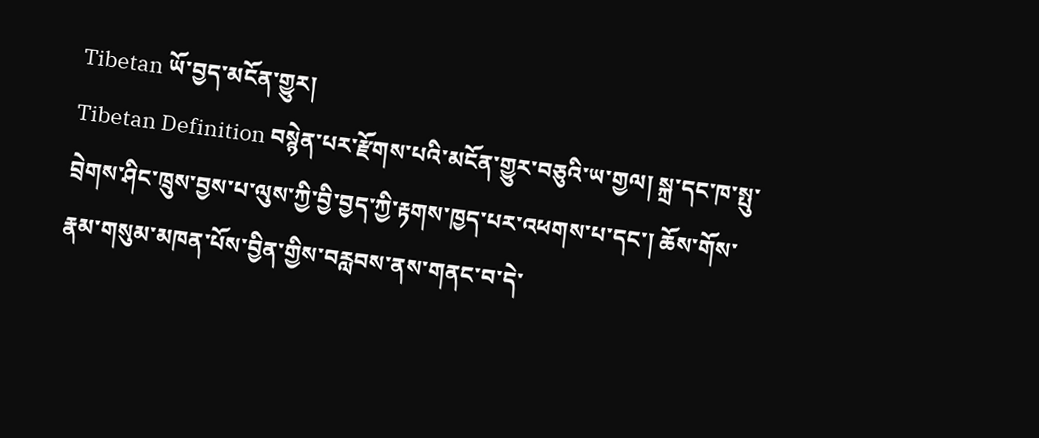Tibetan ཡོ་བྱད་མངོན་གྱུར།
Tibetan Definition བསྙེན་པར་རྫོགས་པའི་མངོན་གྱུར་བཅུའི་ཡ་གྱལ། སྐྲ་དང་ཁ་སྤུ་བྲེགས་ཤིང་ཁྲུས་བྱས་པ་ལུས་ཀྱི་བྱི་བྱད་ཀྱི་རྟགས་ཁྱད་པར་འཕགས་པ་དང་། ཆོས་གོས་རྣམ་གསུམ་མཁན་པོས་བྱིན་གྱིས་བརླབས་ནས་གནང་བ་དེ་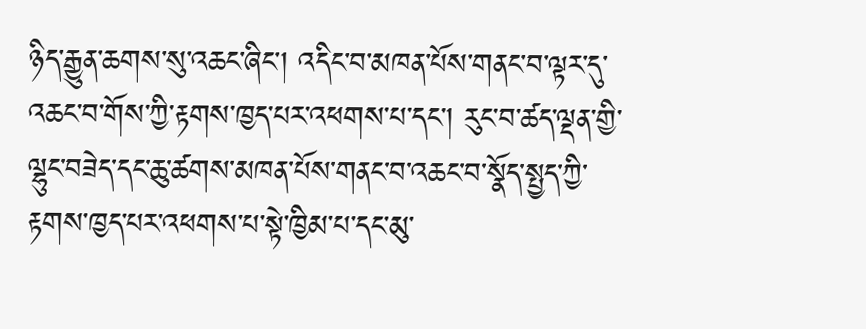ཉིད་རྒྱུན་ཆགས་སུ་འཆང་ཞིང་། འདིང་བ་མཁན་པོས་གནང་བ་ལྟར་དུ་འཆང་བ་གོས་ཀྱི་རྟགས་ཁྱད་པར་འཕགས་པ་དང་། རུང་བ་ཚད་ལྡན་གྱི་ལྷུང་བཟེད་དང་ཆུ་ཚགས་མཁན་པོས་གནང་བ་འཆང་བ་སྣོད་སྤྱད་ཀྱི་རྟགས་ཁྱད་པར་འཕགས་པ་སྟེ་ཁྱིམ་པ་དང་མུ་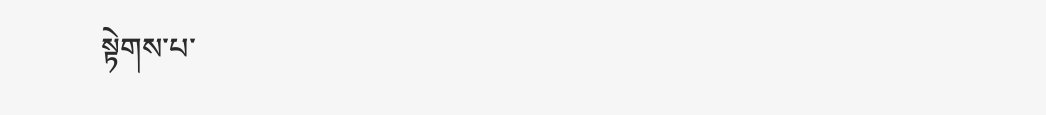སྟེགས་པ་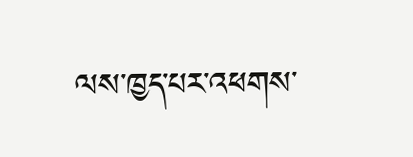ལས་ཁྱད་པར་འཕགས་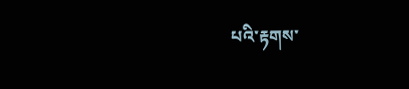པའི་རྟགས་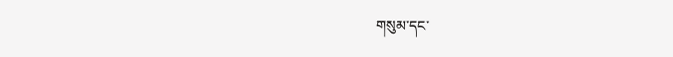གསུམ་དང་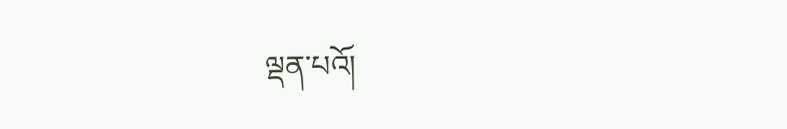ལྡན་པའོ།